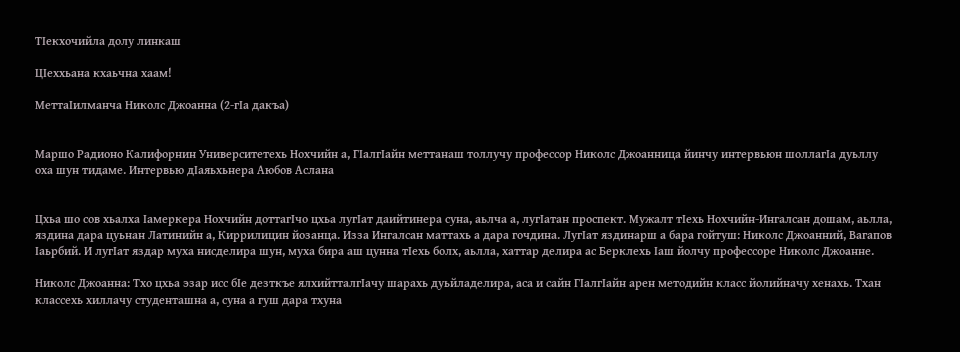ТIекхочийла долу линкаш

ЦIеххьана кхаьчна хаам!

МеттаIилманча Николс Джоанна (2-гIа дакъа)


Маршо Радионо Калифорнин Университетехь Нохчийн а, ГIалгIайн меттанаш толлучу профессор Николс Джоанница йинчу интервьюн шоллагIа дуьллу оха шун тидаме. Интервью дIаяьхьнера Аюбов Аслана


Цхьа шо сов хьалха Iамеркера Нохчийн доттагIчо цхьа лугIат даийтинера суна, аьлча а, лугIатан проспект. Мужалт тIехь Нохчийн-Ингалсан дошам, аьлла, яздина дара цуьнан Латинийн а, Киррилицин йозанца. Изза Ингалсан маттахь а дара гочдина. ЛугIат яздинарш а бара гойтуш: Николс Джоанний, Вагапов Iаьрбий. И лугIат яздар муха нисделира шун, муха бира аш цунна тIехь болх, аьлла, хаттар делира ас Берклехь Iаш йолчу профессоре Николс Джоанне.

Николс Джоанна: Тхо цхьа эзар исс бIе дезткъе ялхийтталгIачу шарахь дуьйладелира, аса и сайн ГIалгIайн арен методийн класс йолийначу хенахь. Тхан классехь хиллачу студенташна а, суна а гуш дара тхуна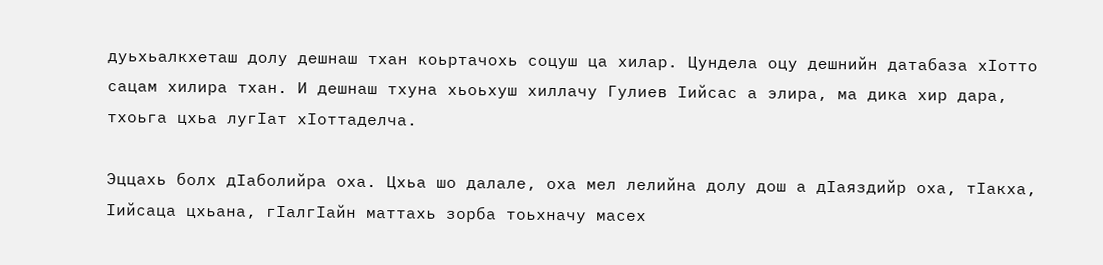дуьхьалкхеташ долу дешнаш тхан коьртачохь соцуш ца хилар. Цундела оцу дешнийн датабаза хIотто сацам хилира тхан. И дешнаш тхуна хьоьхуш хиллачу Гулиев Iийсас а элира, ма дика хир дара, тхоьга цхьа лугIат хIоттаделча.

Эццахь болх дIаболийра оха. Цхьа шо далале, оха мел лелийна долу дош а дIаяздийр оха, тIакха, Iийсаца цхьана, гIалгIайн маттахь зорба тоьхначу масех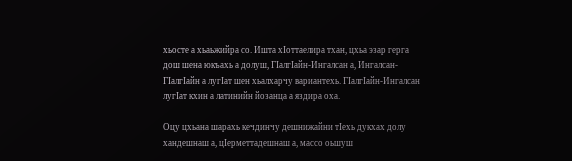хьосте а хьаьжийра со. Ишта хIоттаелира тхан, цхьа эзар герга дош шена юкъахь а долуш, ГIалгIайн-Ингалсан а, Ингалсан-ГIалгIайн а лугIат шен хьалхарчу вариантехь. ГIалгIайн-Ингалсан лугIат кхин а латинийн йозанца а яздира оха.

Оцу цхьана шарахь кечдинчу дешнижайни тIехь дукхах долу хандешнаш а, цIерметтадешнаш а, массо оьшуш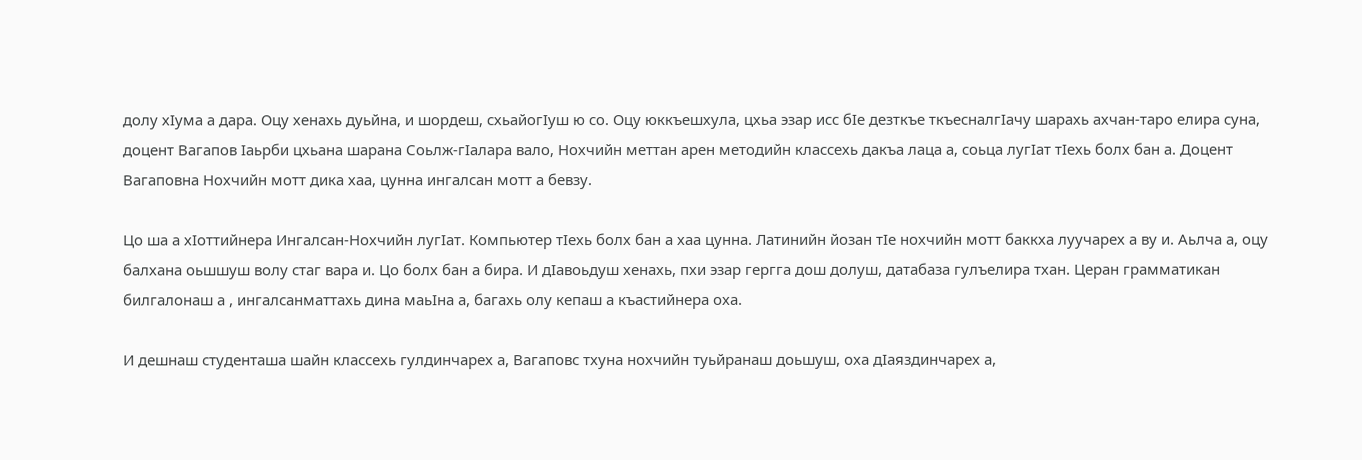долу хIума а дара. Оцу хенахь дуьйна, и шордеш, схьайогIуш ю со. Оцу юккъешхула, цхьа эзар исс бIе дезткъе ткъесналгIачу шарахь ахчан-таро елира суна, доцент Вагапов Iаьрби цхьана шарана Соьлж-гIалара вало, Нохчийн меттан арен методийн классехь дакъа лаца а, соьца лугIат тIехь болх бан а. Доцент Вагаповна Нохчийн мотт дика хаа, цунна ингалсан мотт а бевзу.

Цо ша а хIоттийнера Ингалсан-Нохчийн лугIат. Компьютер тIехь болх бан а хаа цунна. Латинийн йозан тIе нохчийн мотт баккха луучарех а ву и. Аьлча а, оцу балхана оьшшуш волу стаг вара и. Цо болх бан а бира. И дIавоьдуш хенахь, пхи эзар гергга дош долуш, датабаза гулъелира тхан. Церан грамматикан билгалонаш а , ингалсанматтахь дина маьIна а, багахь олу кепаш а къастийнера оха.

И дешнаш студенташа шайн классехь гулдинчарех а, Вагаповс тхуна нохчийн туьйранаш доьшуш, оха дIаяздинчарех а,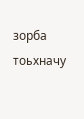зорба тоьхначу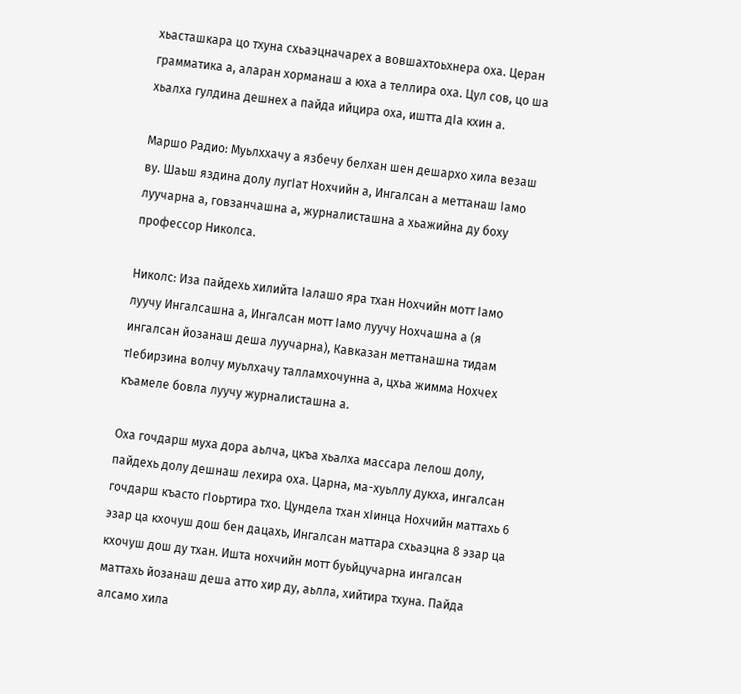хьасташкара цо тхуна схьаэцначарех а вовшахтоьхнера оха. Церан грамматика а, аларан хорманаш а юха а теллира оха. Цул сов, цо ша хьалха гулдина дешнех а пайда ийцира оха, иштта дIа кхин а.

Маршо Радио: Муьлххачу а язбечу белхан шен дешархо хила везаш ву. Шаьш яздина долу лугIат Нохчийн а, Ингалсан а меттанаш Iамо луучарна а, говзанчашна а, журналисташна а хьажийна ду боху профессор Николса.

Николс: Иза пайдехь хилийта Iалашо яра тхан Нохчийн мотт Iамо луучу Ингалсашна а, Ингалсан мотт Iамо луучу Нохчашна а (я ингалсан йозанаш деша луучарна), Кавказан меттанашна тидам тIебирзина волчу муьлхачу талламхочунна а, цхьа жимма Нохчех къамеле бовла луучу журналисташна а.

Оха гочдарш муха дора аьлча, цкъа хьалха массара лелош долу, пайдехь долу дешнаш лехира оха. Царна, ма-хуьллу дукха, ингалсан гочдарш къасто гIоьртира тхо. Цундела тхан хIинца Нохчийн маттахь 6 эзар ца кхочуш дош бен дацахь, Ингалсан маттара схьаэцна 8 эзар ца кхочуш дош ду тхан. Ишта нохчийн мотт буьйцучарна ингалсан маттахь йозанаш деша атто хир ду, аьлла, хийтира тхуна. Пайда алсамо хила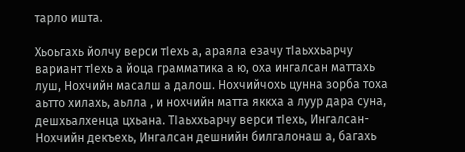тарло ишта.

Хьоьгахь йолчу верси тIехь а, араяла езачу тIаьххьарчу вариант тIехь а йоца грамматика а ю, оха ингалсан маттахь луш, Нохчийн масалш а далош. Нохчийчохь цунна зорба тоха аьтто хилахь, аьлла , и нохчийн матта яккха а луур дара суна, дешхьалхенца цхьана. ТIаьххьарчу верси тIехь, Ингалсан-Нохчийн декъехь, Ингалсан дешнийн билгалонаш а, багахь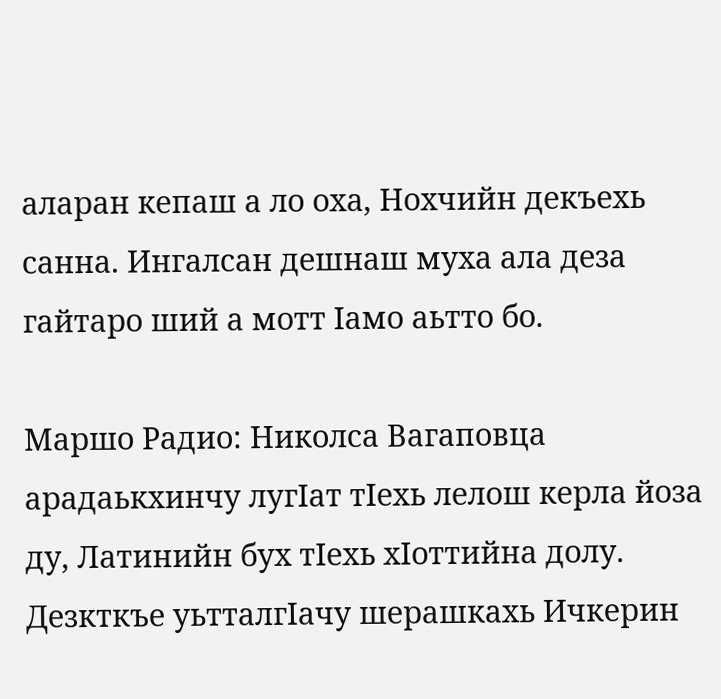аларан кепаш а ло оха, Нохчийн декъехь санна. Ингалсан дешнаш муха ала деза гайтаро ший а мотт Iамо аьтто бо.

Маршо Радио: Николса Вагаповца арадаькхинчу лугIат тIехь лелош керла йоза ду, Латинийн бух тIехь хIоттийна долу. Дезкткъе уьтталгIачу шерашкахь Ичкерин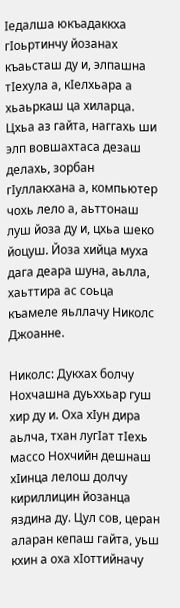Iедалша юкъадаккха гIоьртинчу йозанах къаьсташ ду и, элпашна тIехула а, кIелхьара а хьаьркаш ца хиларца. Цхьа аз гайта, наггахь ши элп вовшахтаса дезаш делахь, зорбан гIуллакхана а, компьютер чохь лело а, аьттонаш луш йоза ду и, цхьа шеко йоцуш. Йоза хийца муха дага деара шуна, аьлла, хаьттира ас соьца къамеле яьллачу Николс Джоанне.

Николс: Дукхах болчу Нохчашна дуьххьар гуш хир ду и. Оха хIун дира аьлча, тхан лугIат тIехь массо Нохчийн дешнаш хIинца лелош долчу кириллицин йозанца яздина ду. Цул сов, церан аларан кепаш гайта, уьш кхин а оха хIоттийначу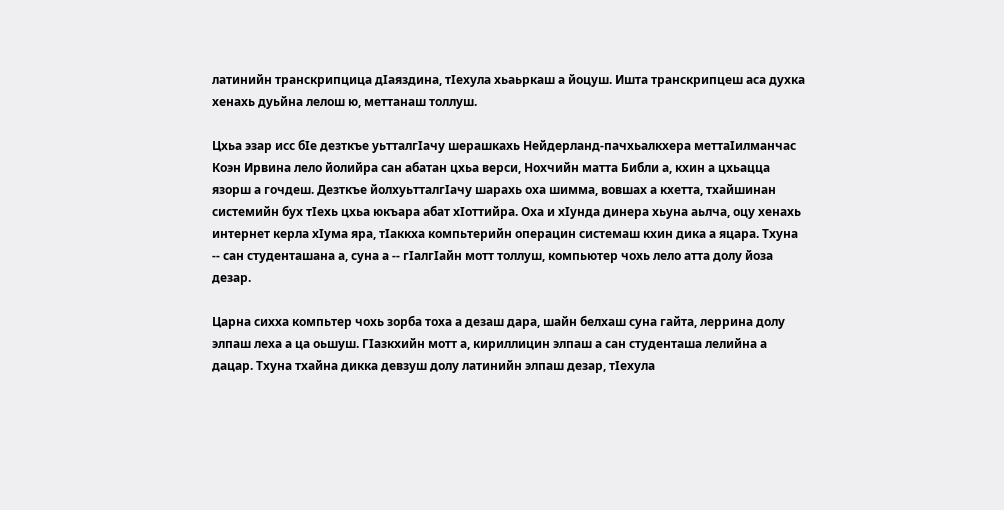латинийн транскрипцица дIаяздина, тIехула хьаьркаш а йоцуш. Ишта транскрипцеш аса духка хенахь дуьйна лелош ю, меттанаш толлуш.

Цхьа эзар исс бIе дезткъе уьтталгIачу шерашкахь Нейдерланд-пачхьалкхера меттаIилманчас Коэн Ирвина лело йолийра сан абатан цхьа верси, Нохчийн матта Библи а, кхин а цхьацца язорш а гочдеш. Дезткъе йолхуьтталгIачу шарахь оха шимма, вовшах а кхетта, тхайшинан системийн бух тIехь цхьа юкъара абат хIоттийра. Оха и хIунда динера хьуна аьлча, оцу хенахь интернет керла хIума яра, тIаккха компьтерийн операцин системаш кхин дика а яцара. Тхуна -- сан студенташана а, суна а -- гIалгIайн мотт толлуш, компьютер чохь лело атта долу йоза дезар.

Царна сихха компьтер чохь зорба тоха а дезаш дара, шайн белхаш суна гайта, леррина долу элпаш леха а ца оьшуш. ГIазкхийн мотт а, кириллицин элпаш а сан студенташа лелийна а дацар. Тхуна тхайна дикка девзуш долу латинийн элпаш дезар, тIехула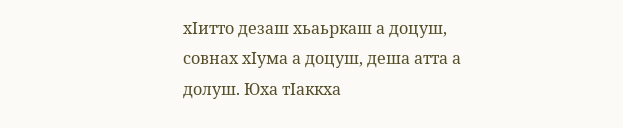хIитто дезаш хьаьркаш а доцуш, совнах хIума а доцуш, деша атта а долуш. Юха тIаккха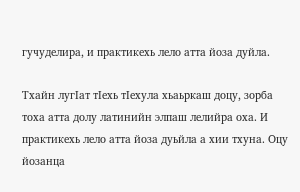гучуделира, и практикехь лело атта йоза дуйла.

Тхайн лугIат тIехь тIехула хьаьркаш доцу, зорба тоха атта долу латинийн элпаш лелийра оха. И практикехь лело атта йоза дуьйла а хии тхуна. Оцу йозанца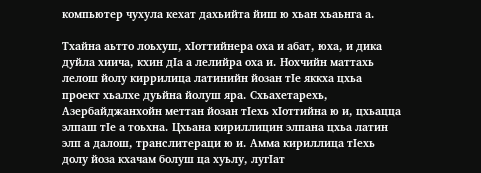компьютер чухула кехат дахьийта йиш ю хьан хьаьнга а.

Тхайна аьтто лоьхуш, хIоттийнера оха и абат, юха, и дика дуйла хиича, кхин дIа а лелийра оха и. Нохчийн маттахь лелош йолу киррилица латинийн йозан тIе яккха цхьа проект хьалхе дуьйна йолуш яра. Схьахетарехь, Азербайджанхойн меттан йозан тIехь хIоттийна ю и, цхьацца элпаш тIе а тоьхна. Цхьана кириллицин элпана цхьа латин элп а далош, транслитераци ю и. Амма кириллица тIехь долу йоза кхачам болуш ца хуьлу, лугIат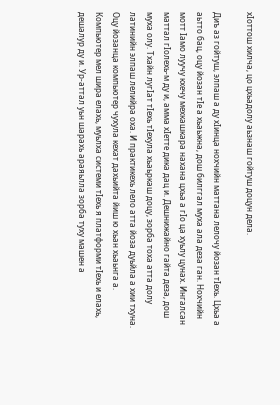хIоттош хилча, цо цхьадолу аьзнаш гойтуш доцун дела.

Диъ аз гойтуш, элпаш а ду хIинца нохчийн маттана лелочу йозан тIехь. Цхьа а аьтто бац, оцу йозан тIе а хьаьжна, дош билггал муха ала деза ган. Нохчийн мотт Iамо луучу кхечу мехкашкара нахана цхьа а гIо ца хуьлу цунах. Ингалсан маттал гIолехь-м ду и, амма хIетте дика дац и. Дешнижайно гайта деза, дош муха олу. Тхайн лугIат тIехь тIехула хьаьркаш доцу, зорба тоха атта долу латинийн элпаш лелийра оха. И практикехь лело атта йоза дуьйла а хии тхуна. Оцу йозанца компьютер чухула кехат дахьийта йиш ю хьан хьаьнга а. Компьютер мел шира елахь, муьлха системи тIехь я платформи тIехь и елахь, дешалур ду и. Ур-аттал уьн шарахь араяьлла зорба туху машен а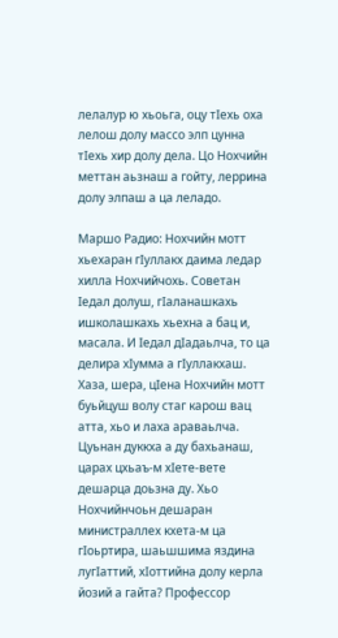лелалур ю хьоьга, оцу тIехь оха лелош долу массо элп цунна тIехь хир долу дела. Цо Нохчийн меттан аьзнаш а гойту, леррина долу элпаш а ца леладо.

Маршо Радио: Нохчийн мотт хьехаран гIуллакх даима ледар хилла Нохчийчохь. Советан Iедал долуш, гIаланашкахь ишколашкахь хьехна а бац и, масала. И Iедал дIадаьлча, то ца делира хIумма а гIуллакхаш. Хаза, шера, цIена Нохчийн мотт буьйцуш волу стаг карош вац атта, хьо и лаха араваьлча. Цуьнан дуккха а ду бахьанаш, царах цхьаъ-м хIете-вете дешарца доьзна ду. Хьо Нохчийнчоьн дешаран министраллех кхета-м ца гIоьртира, шаьшшима яздина лугIаттий, хIоттийна долу керла йозий а гайта? Профессор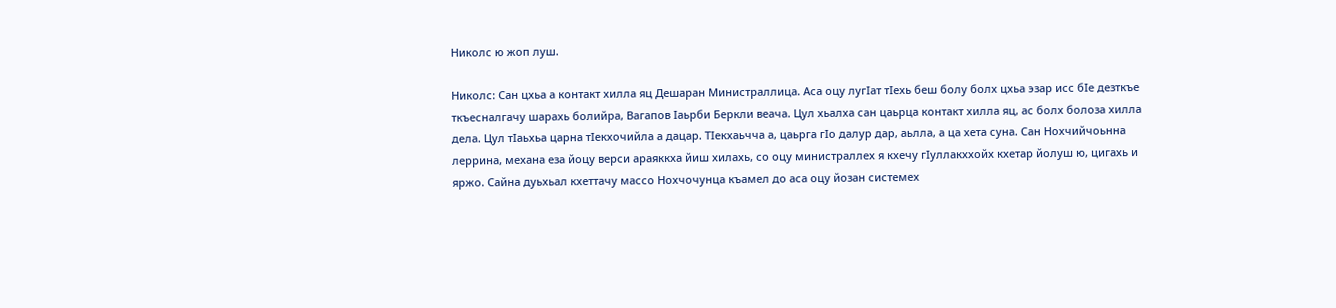Николс ю жоп луш.

Николс: Сан цхьа а контакт хилла яц Дешаран Министраллица. Аса оцу лугIат тIехь беш болу болх цхьа эзар исс бIе дезткъе ткъесналгачу шарахь болийра, Вагапов Iаьрби Беркли веача. Цул хьалха сан цаьрца контакт хилла яц, ас болх болоза хилла дела. Цул тIаьхьа царна тIекхочийла а дацар. ТIекхаьчча а, цаьрга гIо далур дар, аьлла, а ца хета суна. Сан Нохчийчоьнна леррина, механа еза йоцу верси араяккха йиш хилахь, со оцу министраллех я кхечу гIуллакххойх кхетар йолуш ю, цигахь и яржо. Сайна дуьхьал кхеттачу массо Нохчочунца къамел до аса оцу йозан системех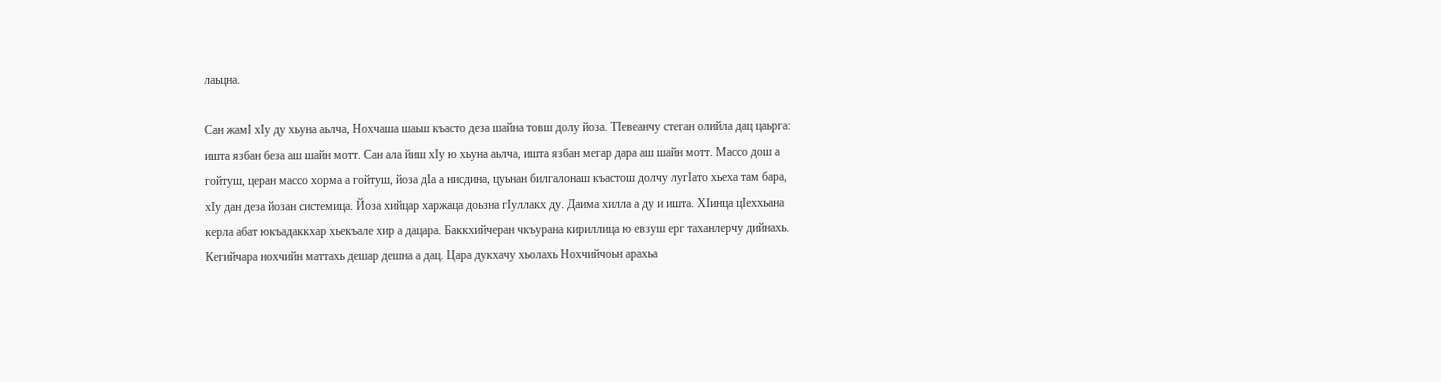лаьцна.

Сан жамI хIу ду хьуна аьлча, Нохчаша шаьш къасто деза шайна товш долу йоза. ТIевеанчу стеган олийла дац цаьрга: ишта язбан беза аш шайн мотт. Сан ала йиш хIу ю хьуна аьлча, ишта язбан мегар дара аш шайн мотт. Массо дош а гойтуш, церан массо хорма а гойтуш, йоза дIа а нисдина, цуьнан билгалонаш къастош долчу лугIато хьеха там бара, хIу дан деза йозан системица. Йоза хийцар харжаца доьзна гIуллакх ду. Даима хилла а ду и ишта. ХIинца цIеххьана керла абат юкъадаккхар хьекъале хир а дацара. Баккхийчеран чкъурана кириллица ю евзуш ерг таханлерчу дийнахь. Кегийчара нохчийн маттахь дешар дешна а дац. Цара дукхачу хьолахь Нохчийчоьн арахьа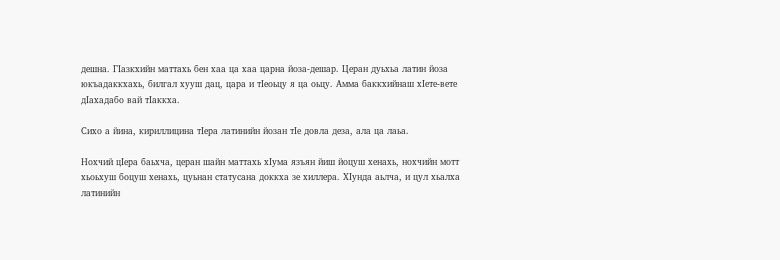дешна. ГIазкхийн маттахь бен хаа ца хаа царна йоза-дешар. Церан дуьхьа латин йоза юкъадаккхахь, билгал хууш дац, цара и тIеоьцу я ца оьцу. Амма баккхийнаш хIете-вете дIахадабо вай тIаккха.

Сихо а йина, кириллицина тIера латинийн йозан тIе довла деза, ала ца лаьа.

Нохчий цIера баьхча, церан шайн маттахь хIума язъян йиш йоцуш хенахь, нохчийн мотт хьоьхуш боцуш хенахь, цуьнан статусана доккха зе хиллера. ХIунда аьлча, и цул хьалха латинийн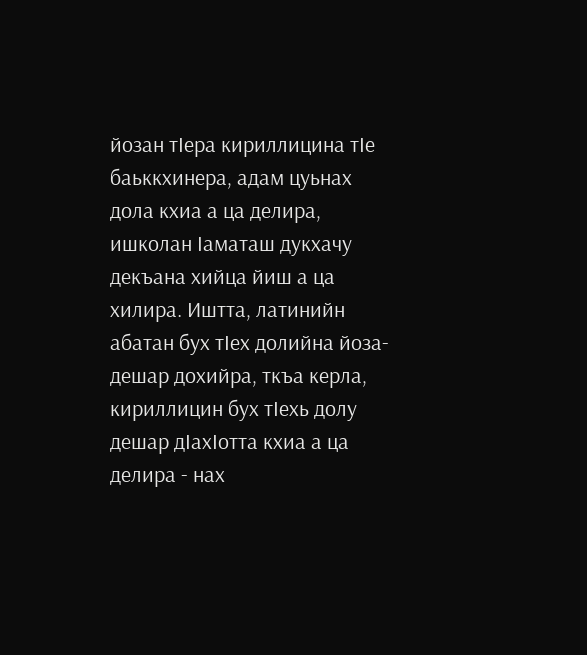йозан тIера кириллицина тIе баьккхинера, адам цуьнах дола кхиа а ца делира, ишколан Iаматаш дукхачу декъана хийца йиш а ца хилира. Иштта, латинийн абатан бух тIех долийна йоза-дешар дохийра, ткъа керла, кириллицин бух тIехь долу дешар дIахIотта кхиа а ца делира - нах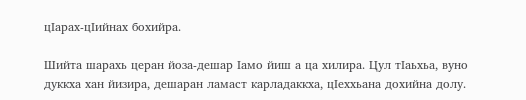цIарах-цIийнах бохийра.

Шийта шарахь церан йоза-дешар Iамо йиш а ца хилира. Цул тIаьхьа, вуно дуккха хан йизира, дешаран ламаст карладаккха, цIеххьана дохийна долу.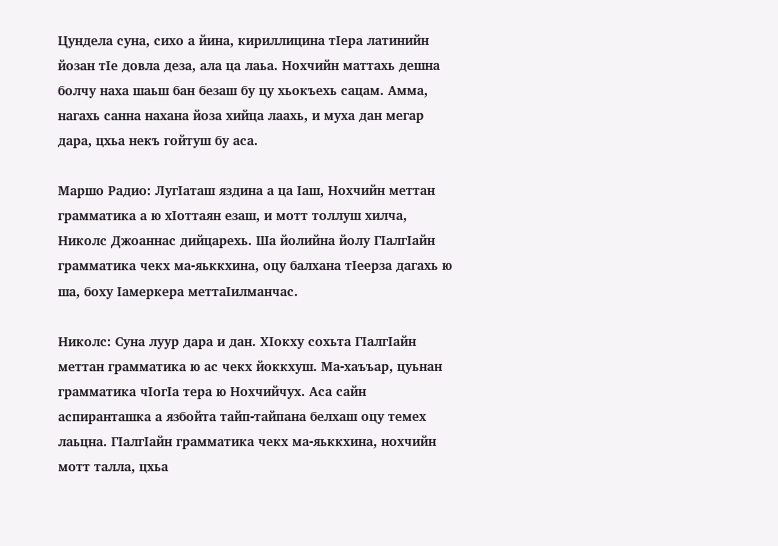Цундела суна, сихо а йина, кириллицина тIера латинийн йозан тIе довла деза, ала ца лаьа. Нохчийн маттахь дешна болчу наха шаьш бан безаш бу цу хьокъехь сацам. Амма, нагахь санна нахана йоза хийца лаахь, и муха дан мегар дара, цхьа некъ гойтуш бу аса.

Маршо Радио: ЛугIаташ яздина а ца Iаш, Нохчийн меттан грамматика а ю хIоттаян езаш, и мотт толлуш хилча, Николс Джоаннас дийцарехь. Ша йолийна йолу ГIалгIайн грамматика чекх ма-яьккхина, оцу балхана тIеерза дагахь ю ша, боху Iамеркера меттаIилманчас.

Николс: Суна луур дара и дан. ХIокху сохьта ГIалгIайн меттан грамматика ю ас чекх йоккхуш. Ма-хаъъар, цуьнан грамматика чIогIа тера ю Нохчийчух. Аса сайн аспиранташка а язбойта тайп-тайпана белхаш оцу темех лаьцна. ГIалгIайн грамматика чекх ма-яьккхина, нохчийн мотт талла, цхьа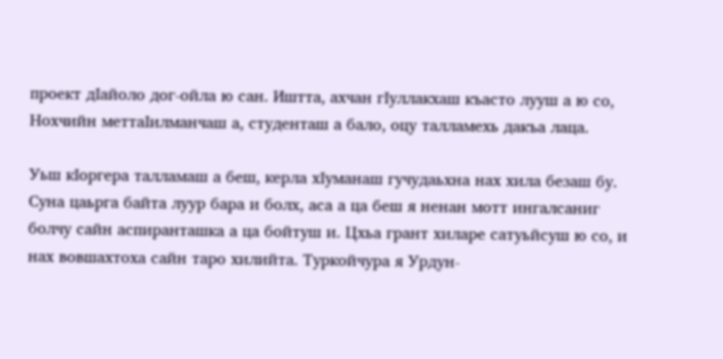проект дIайоло дог-ойла ю сан. Иштта, ахчан гIуллакхаш къасто лууш а ю со, Нохчийн меттаIилманчаш а, студенташ а бало, оцу талламехь дакъа лаца.

Уьш кIоргера талламаш а беш, керла хIуманаш гучудаьхна нах хила безаш бу. Суна цаьрга байта луур бара и болх, аса а ца беш я ненан мотт ингалсаниг болчу сайн аспиранташка а ца бойтуш и. Цхьа грант хиларе сатуьйсуш ю со, и нах вовшахтоха сайн таро хилийта. Туркойчура я Урдун-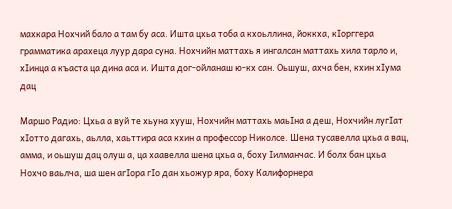махкара Нохчий бало а там бу аса. Ишта цхьа тоба а кхоьллина, йоккха, кIорггера грамматика арахеца луур дара суна. Нохчийн маттахь я ингалсан маттахь хила тарло и, хIинца а къаста ца дина аса и. Ишта дог-ойланаш ю-кх сан. Оьшуш, ахча бен, кхин хIума дац

Маршо Радио: Цхьа а вуй те хьуна хууш, Нохчийн маттахь маьIна а деш, Нохчийн лугIат хIотто дагахь, аьлла, хаьттира аса кхин а профессор Николсе. Шена тусавелла цхьа а вац, амма, и оьшуш дац олуш а, ца хаавелла шена цхьа а, боху Iилманчас. И болх бан цхьа Нохчо ваьлча, ша шен агIора гIо дан хьожур яра, боху Калифорнера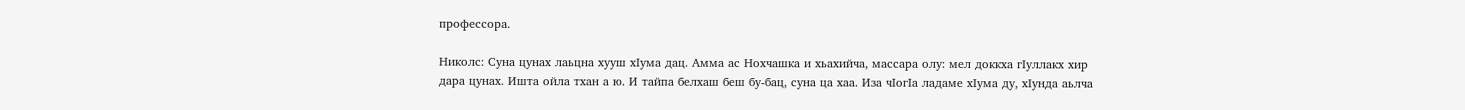профессора.

Николс: Суна цунах лаьцна хууш хIума дац. Амма ас Нохчашка и хьахийча, массара олу: мел доккха гIуллакх хир дара цунах. Ишта ойла тхан а ю. И тайпа белхаш беш бу-бац, суна ца хаа. Иза чIогIа ладаме хIума ду, хIунда аьлча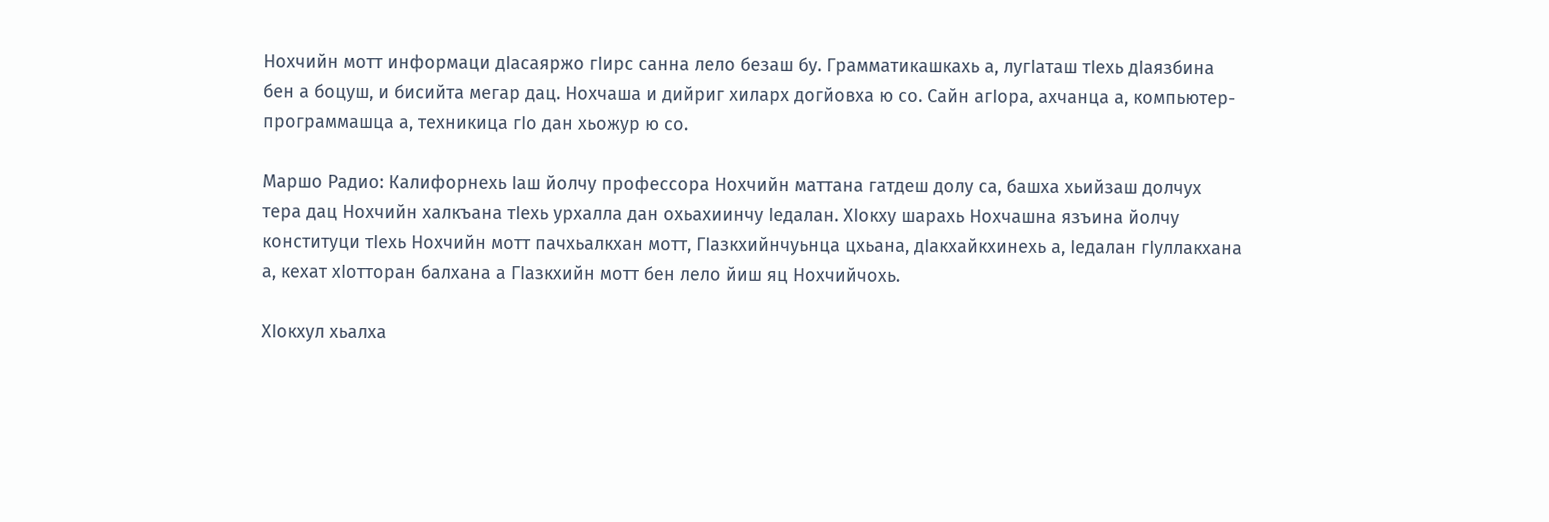Нохчийн мотт информаци дIасаяржо гIирс санна лело безаш бу. Грамматикашкахь а, лугIаташ тIехь дIаязбина бен а боцуш, и бисийта мегар дац. Нохчаша и дийриг хиларх догйовха ю со. Сайн агIора, ахчанца а, компьютер-программашца а, техникица гIо дан хьожур ю со.

Маршо Радио: Калифорнехь Iаш йолчу профессора Нохчийн маттана гатдеш долу са, башха хьийзаш долчух тера дац Нохчийн халкъана тIехь урхалла дан охьахиинчу Iедалан. ХIокху шарахь Нохчашна язъина йолчу конституци тIехь Нохчийн мотт пачхьалкхан мотт, ГIазкхийнчуьнца цхьана, дIакхайкхинехь а, Iедалан гIуллакхана а, кехат хIотторан балхана а ГIазкхийн мотт бен лело йиш яц Нохчийчохь.

ХIокхул хьалха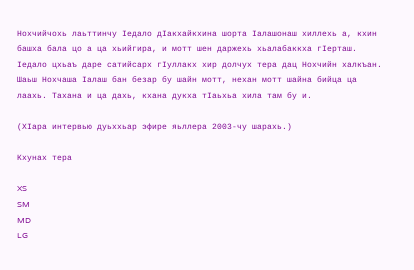Нохчийчохь лаьттинчу Iедало дIакхайкхина шорта Iалашонаш хиллехь а, кхин башха бала цо а ца хьийгира, и мотт шен даржехь хьалабаккха гIерташ. Iедало цхьаъ даре сатийсарх гIуллакх хир долчух тера дац Нохчийн халкъан. Шаьш Нохчаша Iалаш бан безар бу шайн мотт, нехан мотт шайна бийца ца лаахь. Тахана и ца дахь, кхана дукха тIаьхьа хила там бу и.

(ХIара интервью дуьххьар эфире яьллера 2003-чу шарахь.)

Кхунах тера

XS
SM
MD
LG